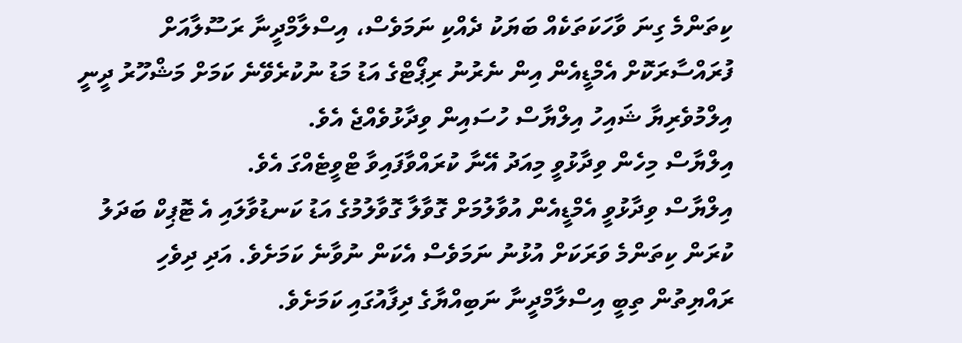ކިތަންމެ ގިނަ ވާހަކަތަކެއް ބަޔަކު ދެއްކި ނަމަވެސް، އިސްލާމްދީނާ ރަސޫލާއަށް ފުރައްސާރަކޮށް އެމްޑީއެން އިން ނެރުނު ރިޕޯޓްގެ އަޑު މަޑު ނުކުރެވޭނެ ކަމަށް މަޝްހޫރު ދީނީ އިލްމުވެރިޔާ ޝައިހު އިލްޔާސް ހުސައިން ވިދާޅުވެއްޖެ އެވެ.
އިލްޔާސް މިހެން ވިދާޅުވީ މިއަދު އޭނާ ކުރައްވާފައިވާ ޓްވީޓެއްގަ އެވެ.
އިލްޔާސް ވިދާޅުވީ އެމްޑީއެން އުވާލުމަށް ގޮވާލާ ގޮވާލުމުގެ އަޑު ކަނޑުވާލައި އެ ޓޮޕިކް ބަދަލު ކުރަން ކިތަންމެ ވަރަކަށް އުޅުނު ނަމަވެސް އެކަން ނުވާނެ ކަމަށެވެ. އަދި ދިވެހި ރައްޔިތުން ތިބީ އިސްލާމްދީނާ ނަބިއްޔާގެ ދިފާއުގައި ކަމަށެވެ.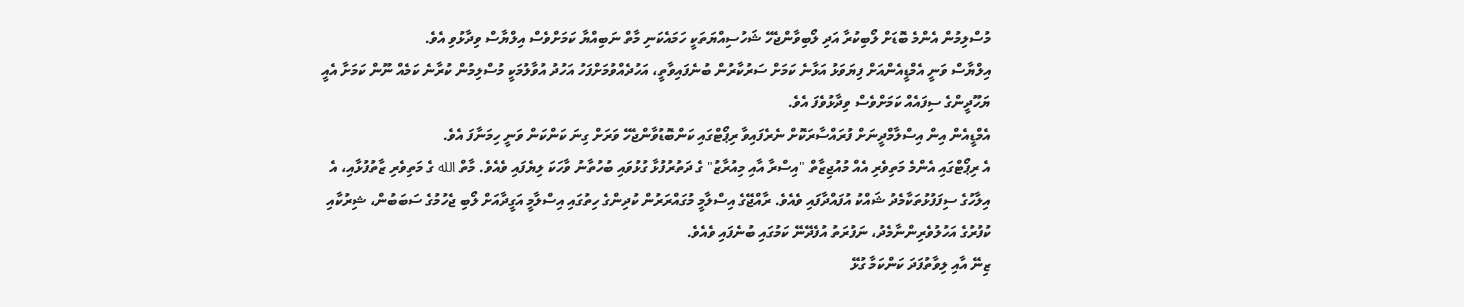މުސްލިމުން އެންމެ ބޮޑަށް ލޯބިކުރާ އަދި ލޯބިވާންޖެހޭ ޝަހުސިއްޔަތަކީ ހަމައެކަނި މާތް ނަބިއްޔާ ކަމަށްވެސް އިލްޔާސް ވިދާޅުވި އެވެ.
އިލްޔާސް ވަނީ އެމްޑީއެންއަށް ފިޔަވަޅު އަޅާނެ ކަމަށް ސަރުކާރުން ބުނެފައިވާތީ، އަހުދެއްވުމަށްފަހު އަހުދު އުވާލުމަކީ މުސްލިމުން ކުރާނެ ކަމެއް ނޫން ކަމަށާ އެއީ ޔަހޫދީންގެ ސިފައެއް ކަމަށްވެސް ވިދާޅުވެފަ އެވެ.
އެމްޑީއެން އިން އިސްލާމްދީނަށް ފުރައްސާރަކޮށް ނެރެފައިވާ ރިޕޯޓްގައި ކަންބޮޑުވާންޖެހޭ ވަރަށް ގިނަ ކަންކަން ވަނީ ހިމަނާފަ އެވެ.
އެ ރިޕޯޓްގައި އެންމެ މަތިވެރި އެއް މުއުޖިޒާތް "އިސްރާ އާއި މިއުރާޒު" ގެ ދަތުރުފުޅާ ގުޅުވައި ބުހުތާނު ވާހަކަ ލިޔެފައި ވެއެވެ. މާތް الله ގެ މަތިވެރި ޒާތުފުޅާއި، އެ އިލާހުގެ ސިފަފުޅުތަކާމެދު ޝައްކު އުފައްދާފައި ވެއެވެ. ރާއްޖޭގެ އިސްލާމީ މުގައްރަރުން ކުދިންގެ ހިތުގައި އިސްލާމީ އަގީދާއަށް ލޯބި ޖެހުމުގެ ސަބަބުން، ޝިރުކާއި ކުފުރުގެ އަހުލުވެރިންނާމެދު، ނަފުރަތު އުފެދޭނޭ ކަމުގައި ބުނެފައި ވެއެވެ.
ޒިނޭ އާއި ލިވާތުފަދަ ކަންކަމާ ގުޅޭ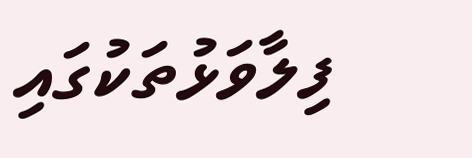ފިލާވަޅުތަކުގައި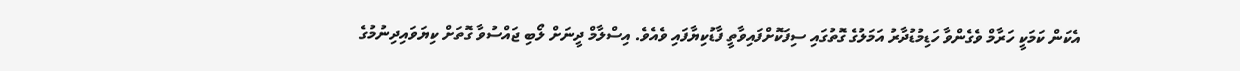އެކަން ކަމަކީ ހަރާމް ވެގެންވާ ހަޑިމުޑުދާރު އަމަލުގެ ގޮތުގައި ސިފަކޮށްފައިވާތީ ފާޑުކިޔާފައި ވެއެވެ. އިސްލާމް ދީނަށް ލޯބި ޖައްސުވާ ގޮތަށް ކިޔަވައިދިނުމުގެ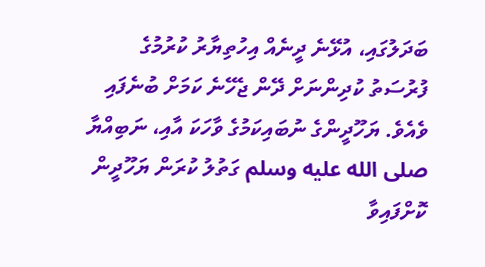ބަދަލުގައި، އުޅޭނެ ދީނެއް އިހުތިޔާރު ކުރުމުގެ ފުރުސަތު ކުދިންނަށް ދޭން ޖެހޭނެ ކަމަށް ބުނެފައި ވެއެވެ. ޔަހޫދީންގެ ނުބައިކަމުގެ ވާހަކަ އާއި، ނަބިއްޔާ صلى الله عليه وسلم ގަތުލު ކުރަން ޔަހޫދީން ކޮށްފައިވާ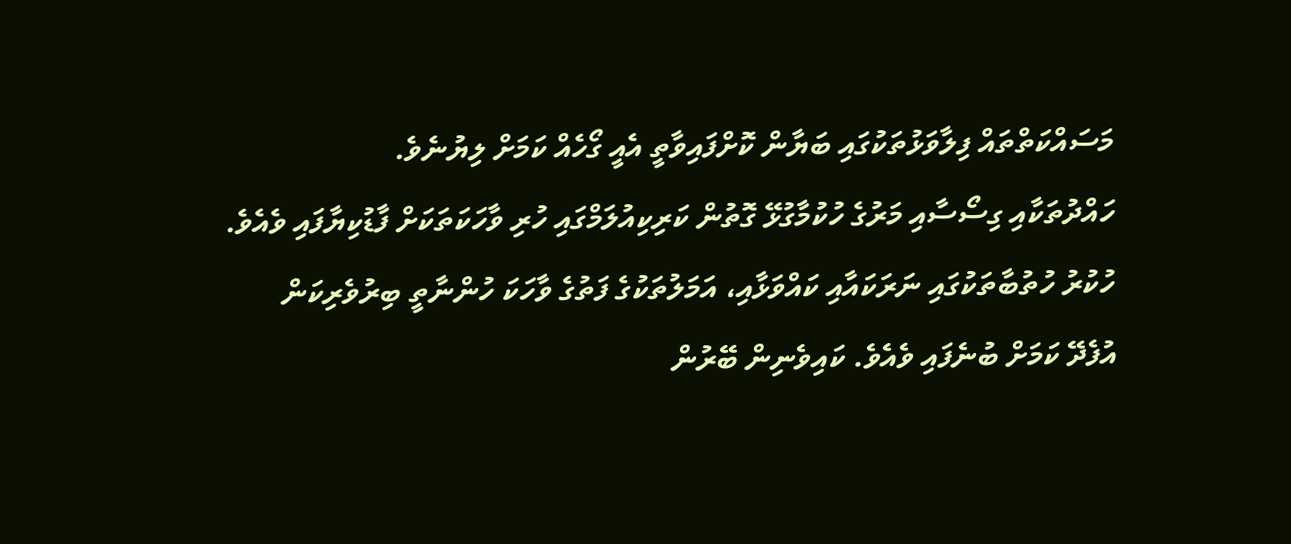މަސައްކަތްތައް ފިލާވަޅުތަކުގައި ބަޔާން ކޮށްފައިވާތީ އެއީ ގޯހެއް ކަމަށް ލިޔުނެވެ.
ހައްދުތަކާއި ގިސޯސާއި މަރުގެ ހުކުމާގުޅޭ ގޮތުން ކަރިކިއުލަމްގައި ހުރި ވާހަކަތަކަށް ފާޑުކިޔާފައި ވެއެވެ. ހުކުރު ހުތުބާތަކުގައި ނަރަކައާއި ކައްވަޅާއި، އަމަލުތަކުގެ ފަތުގެ ވާހަކަ ހުންނާތީ ބިރުވެރިކަން އުފެދޭ ކަމަށް ބުނެފައި ވެއެވެ. ކައިވެނިން ބޭރުން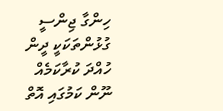ހިންގާ ޖިންސީ ގުޅުންތަކަކީ ދީން ހުއްދަ ކުރާކަމެއް ނޫން ކަމުގައި އޮތް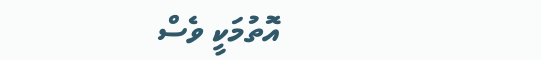އޮތުމަކީ ވެސް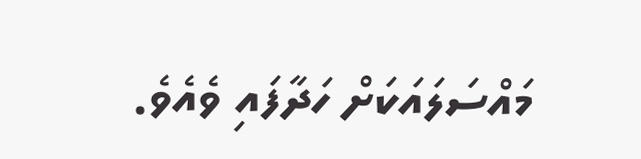މައްސަލައަކަށް ހަދާފައި ވެއެވެ.